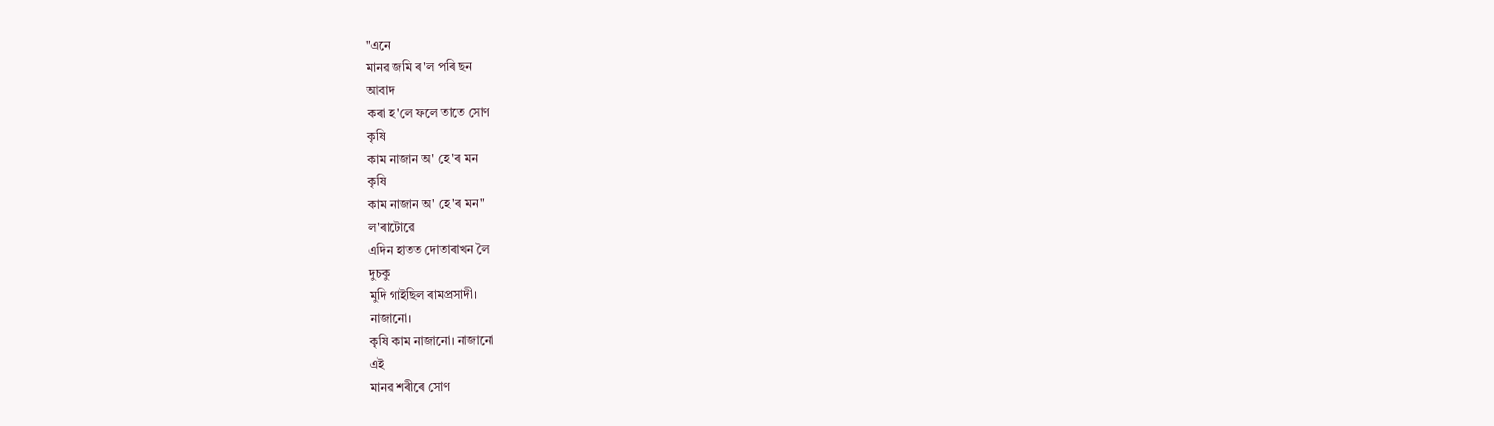"এনে
মানৱ জমি ৰ'ল পৰি ছন
আবাদ
কৰা হ'লে ফলে তাতে সোণ
কৃষি
কাম নাজান অ' হে'ৰ মন
কৃষি
কাম নাজান অ' হে'ৰ মন"
ল'ৰাটোৱে
এদিন হাতত দোতাৰাখন লৈ
দুচকু
মুদি গাইছিল ৰামপ্ৰসাদী।
নাজানো।
কৃষি কাম নাজানো। নাজানো
এই
মানৱ শৰীৰে সোণ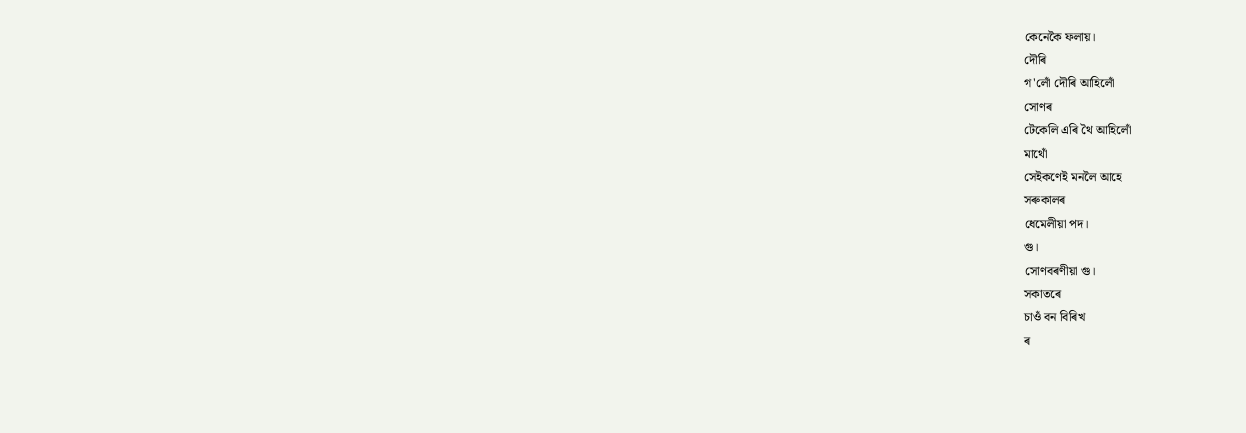কেনেকৈ ফলায়।
দৌৰি
গ'লোঁ দৌৰি আহিলোঁ
সোণৰ
টেকেলি এৰি থৈ আহিলোঁ
মাথোঁ
সেইকণেই মনলৈ আহে
সৰুকালৰ
ধেমেলীয়া পদ।
গু।
সোণবৰণীয়া গু।
সকাতৰে
চাওঁ বন বিৰিখ
ৰ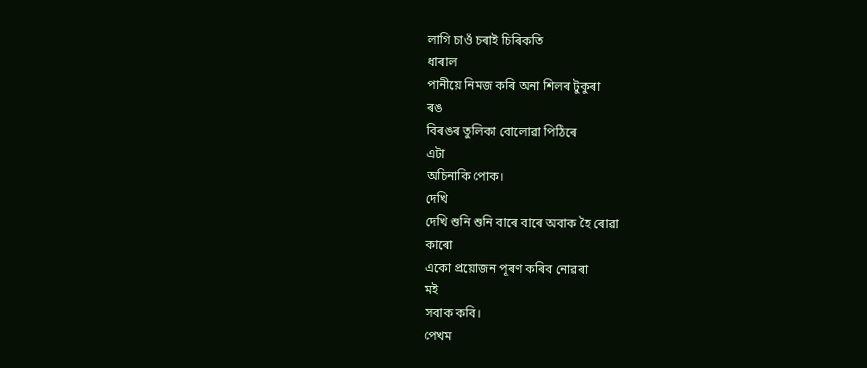লাগি চাওঁ চৰাই চিৰিকতি
ধাৰাল
পানীয়ে নিমজ কৰি অনা শিলৰ টুকুৰা
ৰঙ
বিৰঙৰ তুলিকা বোলোৱা পিঠিৰে
এটা
অচিনাকি পোক।
দেখি
দেখি শুনি শুনি বাৰে বাৰে অবাক হৈ ৰোৱা
কাৰো
একো প্ৰয়োজন পূৰণ কৰিব নোৱৰা
মই
সবাক কবি।
পেখম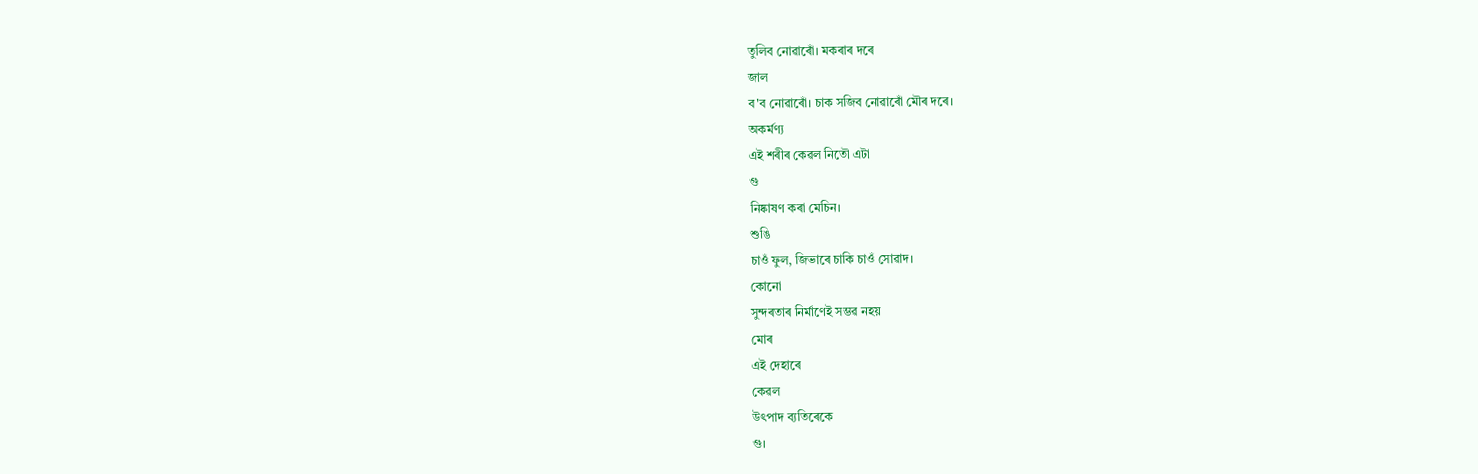তুলিব নোৱাৰোঁ। মকৰাৰ দৰে
জাল
ব'ব নোৱাৰোঁ। চাক সজিব নোৱাৰোঁ মৌৰ দৰে।
অকৰ্মণ্য
এই শৰীৰ কেৱল নিতৌ এটা
গু
নিষ্কাষণ কৰা মেচিন।
শুঙি
চাওঁ ফুল, জিভাৰে চাকি চাওঁ সোৱাদ।
কোনো
সুন্দৰতাৰ নিৰ্মাণেই সম্ভৱ নহয়
মোৰ
এই দেহাৰে
কেৱল
উৎপাদ ব্যতিৰেকে
গু।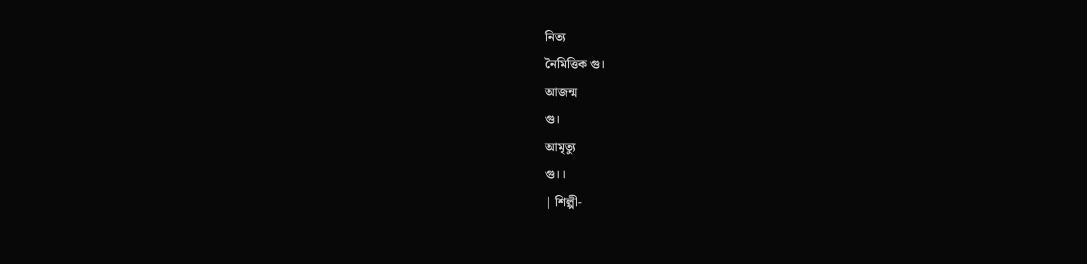নিত্য
নৈমিত্তিক গু।
আজন্ম
গু।
আমৃত্যু
গু।।
| শিল্পী-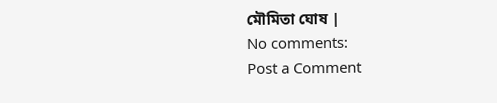মৌমিতা ঘোষ |
No comments:
Post a Comment